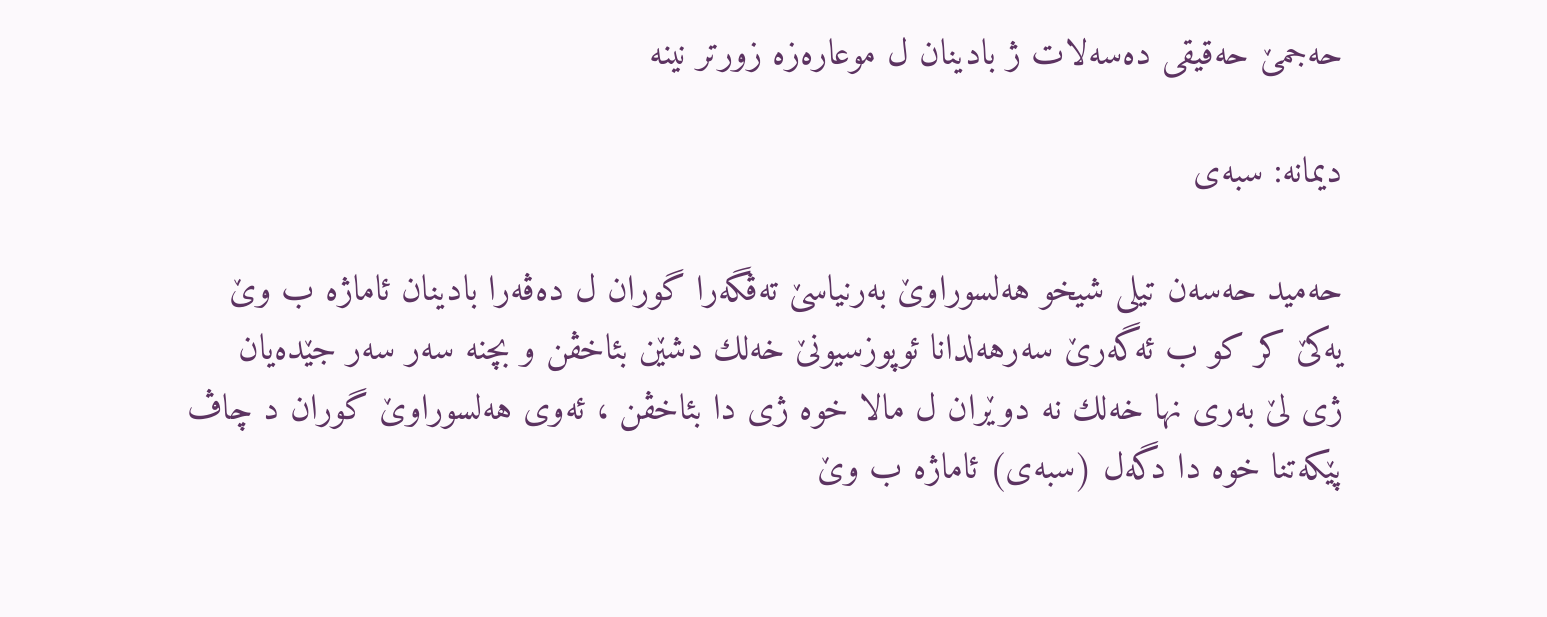حه‌جمێ‌ حه‌قیقی‌ ده‌سه‌لات ژ بادینان ل موعاره‌زه‌ زورتر نینه‌

دیمانه‌: سبه‌ی‌

حه‌مید حه‌سه‌ن تیلی‌ شیخو هه‌لسوراوێ‌ به‌رنیاسێ‌ ته‌ڤگه‌را گوران ل ده‌ڤه‌را بادینان ئاماژه‌ ب وێ‌ یه‌كێ‌ كر كو ب ئه‌گه‌رێ‌ سه‌رهه‌لدانا ئوپوزسیونێ‌ خه‌لك دشێن بئاخڤن و بچنه‌ سه‌ر سه‌ر جێده‌یان  ژی‌ لێ‌ به‌ری‌ نها خه‌لك نه‌ دوێران ل مالا خوه‌ ژی‌ دا بئاخڤن ، ئه‌وی‌ هه‌لسوراوێ‌ گوران د چاڤ پێكه‌تنا خوه‌ دا دگه‌ل (سبه‌ی‌) ئاماژه‌ ب وێ‌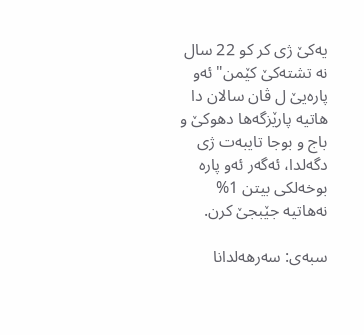یه‌كێ‌ ژی‌ كر كو 22 سال نه‌ تشته‌كێ‌ كێمن" ئه‌و پاره‌یێ‌ ل ڤان سالان دا هاتیه‌ پارێزگه‌ها دهوكێ‌ و باج و بوجا تایبه‌ت ژی‌ دگه‌لدا، ئه‌گه‌ر ئه‌و پاره‌ بوخه‌لكی‌ بیتن 1% نه‌هاتیه‌ جێبجێ‌ كرن.

سبه‌ی‌: سه‌رهه‌لدانا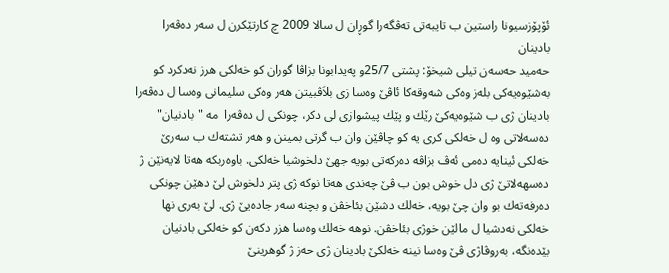ئۆپۆزسیونا راستین ب تایبه‌تی‌ ته‌ڤگه‌را گوڕان ل سالا 2009 چ كارتێكرن ل سه‌ر ده‌ڤه‌را بادینان
حه‌مید حه‌سه‌ن تیلی‌ شیخۆ: پشتی‌ 25/7و په‌یدابونا بزاڤا گوران كو خه‌لكی‌ هرز نه‌دكرد كو به‌شێوه‌یه‌كی‌ بله‌ز وه‌كی‌ شه‌وقه‌كا ئاڤێ‌ وه‌سا زی‌ بلاَڤبیتن هه‌ر وه‌كی‌ سلیمانی‌ وه‌سا ل ده‌ڤه‌را بادینان ژی‌ ب شێوه‌یه‌كێ‌ رێك و پێك پیشوازی‌ لی‌ دكر، چونكی‌ ل ده‌ڤه‌را  مه‌ "بادنیان" ده‌سه‌لاتی‌ وه‌ ل خه‌لكی‌ كری‌ یه‌ كو چاڤێن وان ب گرتی‌ بمینن و هه‌ر تشته‌ك ب سه‌رێ‌ خه‌لكی‌ ئینایه‌ ده‌می‌ ئه‌ڤ بزاڤه‌ ده‌ركه‌تی‌ بویه‌ جهێ‌ دلخوشیا خه‌لكی‌. باوه‌ربكه‌ هه‌تا لایه‌نێن ژ ده‌سهه‌لاتێ‌ ژی‌ دل خوش بون ب ڤێ‌ چه‌ندی‌ هه‌تا نوكه‌ ژی‌ پتر دلخوش لێ‌ دهێن چونكی‌ ده‌رفه‌ته‌ك بو وان چێ‌ بویه‌، خه‌لك دشێن بئاخڤن و بچنه‌ سه‌ر جاده‌یێ‌ ژی‌. لێ‌ به‌ری‌ نها خه‌لكی‌ نه‌دشیا ل مالێن خوژی‌ بئاخڤن. نوهه‌ خه‌لك وه‌سا هزر دكه‌ن كو خه‌لكی‌ بادنیان بێده‌نگه‌، به‌روڤاژی‌ ڤێ‌ وه‌سا نینه‌ خه‌لكێ‌ بادینان ژی‌ حه‌ز ژ گوهرینێ‌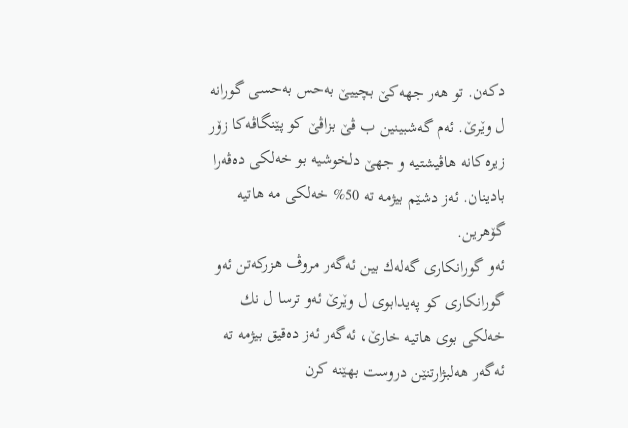دكه‌ن. تو هه‌ر جهه‌كێ‌ بچییێ‌ به‌حس به‌حسی‌ گورانه‌ ل وێرێ‌. ئه‌م گه‌شبینین ب ڤێ‌ بزاڤێ‌ كو پێنگاڤه‌كا زۆر زیره‌كانه‌ هاڤیشتیه‌ و جهێ‌ دلخوشیه‌ بو خه‌لكی‌ ده‌ڤه‌را بادینان. ئه‌ز دشێم بیژمه‌ ته‌ 50% خه‌لكی‌ مه‌ هاتیه‌ گۆهرین.
ئه‌و گورانكاری‌ گه‌له‌ك بین ئه‌گه‌ر مروڤ هزركه‌تن ئه‌و گورانكاری‌ كو په‌یدابوی‌ ل وێرێ‌ ئه‌و ترسا ل نك خه‌لكی‌ بوی‌ هاتیه‌ خارێ‌، ئه‌گه‌ر ئه‌ز ده‌قیق بیژمه‌ ته‌ ئه‌گه‌ر هه‌لبژارتنێن دروست بهێنه‌ كرن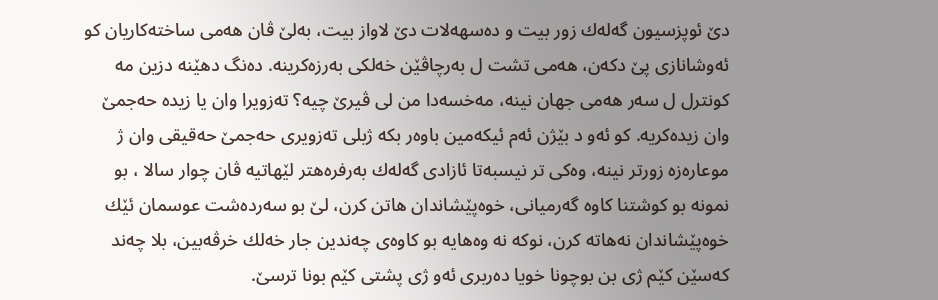دێ‌ ئوپزسیون گه‌له‌ك زور بیت و ده‌سهه‌لات دێ‌ لاواز بیت، به‌لێ‌ ڤان هه‌می‌ ساخته‌كاریان كو ئه‌وشانازی‌ پێ‌ دكه‌ن، هه‌می‌ تشت ل به‌رچاڤێن خه‌لكی‌ به‌رزه‌كرینه‌. ده‌نگ دهێنه‌ دزین مه‌ كونترل ل سه‌ر هه‌می‌ جهان نینه‌، مه‌خسه‌دا من لی‌ ڤیرێ‌ چیه‌؟ ته‌زویرا وان یا زیده‌ حه‌جمێ‌ وان زیده‌كریه‌. كو ئه‌و د بێژن ئه‌م ئیكه‌مین باوه‌ر بكه‌ ژبلی‌ ته‌زویری‌ حه‌جمێ‌ حه‌قیقی‌ وان ژ موعاره‌زه‌ زورتر نینه‌، وه‌كی‌ تر نیسبه‌تا ئازادی‌ گه‌له‌ك به‌رفره‌هتر لێهاتیه‌ ڤان چوار سالا ، بو نمونه‌ بو كوشتنا كاوه‌ گه‌رمیانی‌، خوه‌پێشاندان هاتن كرن، لێ‌ بو سه‌رده‌شت عوسمان ئێك خوه‌پێشاندان نه‌هاته‌ كرن، نوكه‌ نه‌ وه‌هایه‌ بو كاوه‌ی‌ چه‌ندین جار خه‌لك خرڤه‌بین، بلا چه‌ند كه‌سێن كێم ژی‌ بن بوچونا خویا ده‌ربری‌ ئه‌و ژی‌ پشتی‌ كێم بونا ترسێ‌.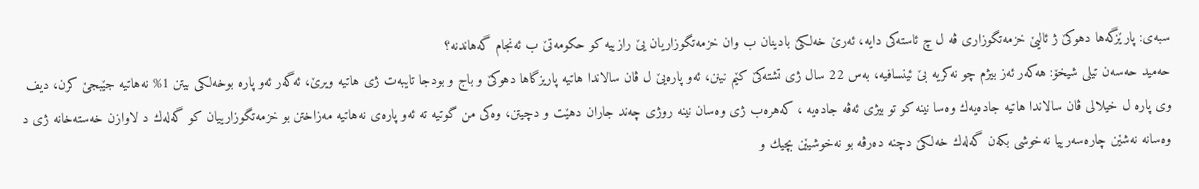سبه‌ی‌: پارێزگه‌ها دهوكێ‌ ژ ئالیێ‌ خزمه‌تگوزاری‌ ڤه‌ ل چ ئاسته‌كی‌ دایه‌، ئه‌رێ‌ خه‌لكێ‌ بادینان ب وان خزمه‌تگوزاریان یێ‌ رازییه‌ كو حكومه‌تێ‌ ب ئه‌نجام گه‌هاندنه‌؟
حه‌مید حه‌سه‌ن تیلی‌ شیخۆ: هه‌كه‌ر ئه‌ز بیژم چو نه‌كریه‌ بێ‌ ئینسافیه‌، به‌س 22 سال ژی‌ تشته‌كێ‌ كێم نینن، ئه‌و پاره‌یێ‌ ل ڤان سالاندا هاتیه‌ پاریزگاها دهوكێ‌ و باج و بودجا تایبه‌ت ژی‌ هاتیه‌ ویرێ‌، ئه‌گه‌ر ئه‌و پاره‌ بوخه‌لكی‌ بیتن 1% نه‌هاتیه‌ جێبجێ‌ كرن، دیف وی‌ پاره‌ ل خیلالی‌ ڤان سالاندا هاتیه‌ جاده‌یه‌ك وه‌سا نینه‌ كو تو بیژی‌ ئه‌ڤه‌ جاده‌یه‌ ، كه‌هره‌ب ژی‌ وه‌سان نینه‌ روژی‌ چه‌ند جاران دهێت و دچیتن، وه‌كی‌ من گوتیه‌ ته‌ ئه‌و پاره‌ی‌ نه‌هاتیه‌ مه‌زاختن بو خزمه‌تگوزارییان كو گه‌له‌ك د لاوازن خه‌سته‌خانه‌ ژی‌ د وه‌سانه‌ نه‌شێن چاره‌سه‌رییا نه‌خوشی‌ بكه‌ن گه‌له‌ك خه‌لكێ‌ دچنه‌ ده‌رڤه‌ بو نه‌خوشیێن بچیك و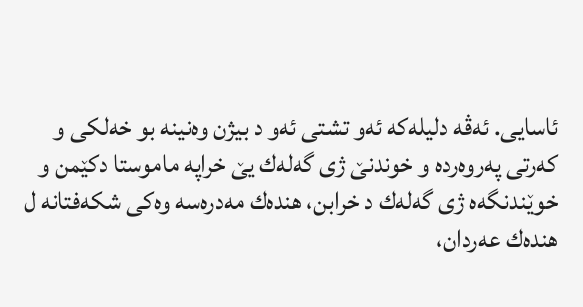ئاسایی‌. ئه‌ڤه‌ دلیله‌كه‌ ئه‌و تشتی‌ ئه‌و د بیژن وه‌نینه‌ بو خه‌لكی‌ و كه‌رتی‌ په‌روه‌رده‌ و خوندنێ‌ ژی‌ گه‌له‌ك یێ‌ خراپه‌ ماموستا دكێمن و خوێندنگه‌ه ژی‌ گه‌له‌ك د خرابن، هنده‌ك مه‌دره‌سه‌ وه‌كی‌ شكه‌فتانه‌ ل هنده‌ك عه‌ردان،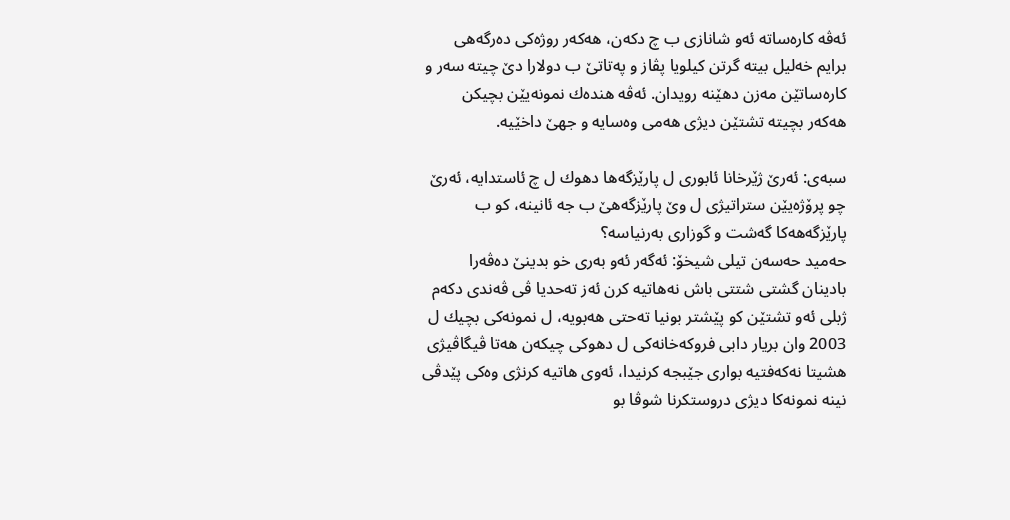ئه‌ڤه‌ كاره‌ساته‌ ئه‌و شانازی‌ ب چ دكه‌ن، هه‌كه‌ر روژه‌كی‌ ده‌رگه‌هی‌ برایم خه‌لیل بیته‌ گرتن كیلویا پڤاز و په‌تاتێ‌ ب دولارا دێ‌ چیته‌ سه‌ر و كاره‌ساتێن مه‌زن دهێنه‌ رویدان. ئه‌ڤه‌ هنده‌ك نمونه‌یێن بچیكن هه‌كه‌ر بچیته‌ تشتێن دیژی‌ هه‌می‌ وه‌سایه‌ و جهێ‌ داخێیه‌.

سبه‌ی‌: ئه‌رێ‌ ژێرخانا ئابوری‌ ل پارێزگه‌ها دهوك ل چ ئاستدایه‌، ئه‌رێ‌ چو پرۆژه‌یێن ستراتیژی‌ ل وێ‌ پارێزگه‌هێ‌ ب جه ئانینه‌، كو ب پارێزگه‌هه‌كا گه‌شت و گوزاری‌ به‌رنیاسه‌؟
حه‌مید حه‌سه‌ن تیلی‌ شیخۆ: ئه‌گه‌ر ئه‌‌و به‌ری‌ خو بدینێ‌ ده‌ڤه‌را بادینان گشتی‌ شتتی‌ باش نه‌هاتیه‌ كرن ئه‌ز ته‌حدیا ڤی‌ ڤه‌ندی‌ دكه‌م ژبلی‌ ئه‌و تشتێن كو پێشتر بونیا ته‌حتی‌ هه‌بویه‌، ل نمونه‌كی‌ بچیك ل 2003 وان بریار دابی‌ فروكه‌خانه‌كی‌ ل دهوكی‌ چیكه‌ن هه‌تا ڤیگاڤیژی‌ هشیتا نه‌كه‌فتیه‌ بواری‌ جێبجه كرنیدا، ئه‌وی‌ هاتیه‌ كرنژی‌ وه‌كی‌ پێدڤی‌ نینه‌ نمونه‌كا دیژی‌ دروستكرنا شوڤا بو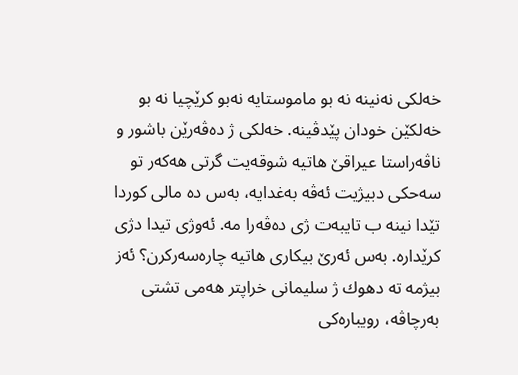خه‌لكی‌ نه‌نینه‌ نه‌ بو ماموستایه‌ نه‌بو كرێچیا نه‌ بو خه‌لكێن خودان پێدڤینه‌. خه‌لكی‌ ژ ده‌ڤه‌رێن باشور و ناڤه‌راستا عیراقێ‌ هاتیه‌ شوقه‌یت گرتی‌ هه‌كه‌ر تو سه‌حكی‌ دبیژیت ئه‌ڤه‌ به‌غدایه‌، به‌س ده‌ مالی‌ كوردا تێدا نینه‌ ب تایبه‌ت ژی‌ ده‌ڤه‌را مه‌. ئه‌وژی‌ تیدا دژی‌ كرێداره‌. به‌س ئه‌رێ‌ بیكاری‌ هاتیه‌ چاره‌سه‌ركرن؟ ئه‌ز بیژمه‌ ته‌ دهوك ژ سلیمانی‌ خراپتر هه‌می‌ تشتی‌ به‌رچاڤه‌، رویباره‌كی‌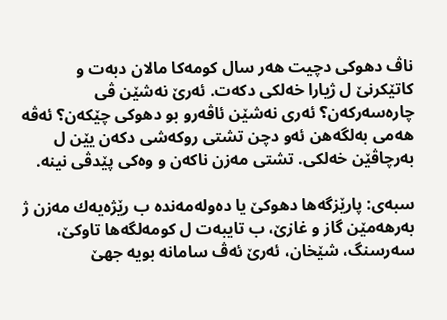ناڤ دهوكی‌ دچیت هه‌ر سال كومه‌كا مالان دبه‌ت و كاتێكرنێ‌ ل ژیارا خه‌لكی‌ دكه‌ت. ئه‌رێ‌ نه‌شێن ڤی‌ چاره‌سه‌ركه‌ن؟ ئه‌ری‌ نه‌شێن ئاڤه‌رو بو دهوكی‌ چێكه‌ن؟ ئه‌ڤه‌ هه‌می‌ به‌لگه‌هن ئه‌و دچن تشتی‌ روكه‌شی‌ دكه‌ن یێن ل به‌رچاڤێن خه‌لكی‌. تشتی‌ مه‌زن ناكه‌ن و وه‌كی‌ پێدڤی‌ نینه‌.

سبه‌ی‌: پارێزگه‌ها دهوكێ‌ یا ده‌وله‌مه‌نده‌ ب رێژه‌یه‌ك مه‌زن ژ به‌رهه‌مێن گاز و غازێ‌، ب تایبه‌ت ل كومه‌لگه‌ها تاوكێ‌، سه‌رسنگ، شێخان، ئه‌رێ‌ ئه‌ڤ سامانه‌ بویه‌ جهێ‌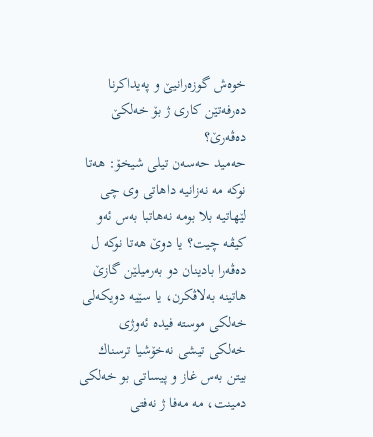خوه‌ش گوزه‌رانیێ‌ و په‌یداكرنا ده‌رفه‌تێن كاری‌ ژ بۆ خه‌لكێ‌ ده‌ڤه‌رێ‌؟
حه‌مید حه‌سه‌ن تیلی‌ شیخۆ: هه‌تا نوكه‌ مه‌ نه‌زانیه‌ داهاتی‌ وی‌ چی‌ لێهاتیه‌ بلا بومه‌ نه‌هاتبا به‌س ئه‌و كیڤه‌ چیت؟ یا دوێ‌ هه‌تا نوكه‌ ل ده‌ڤه‌را بادینان دو به‌رمیلێن گازێ‌ هاتینه‌ به‌لاڤكرن، یا سێیه‌ دویكه‌لی‌ خه‌لكی‌ موسته‌ فیده‌ ئه‌وژی‌ خه‌لكی‌ تیشی‌ نه‌خۆشیا ترسناك بیتن به‌س غاز و پیساتی‌ بو خه‌لكی‌ دمینت، مه‌ مه‌فا ژ نه‌فتی‌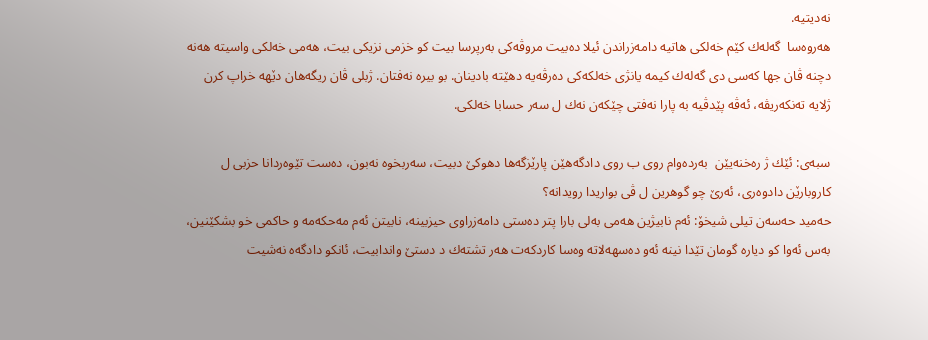نه‌دیتیه‌.
هه‌روه‌سا  گه‌له‌ك كێم خه‌لكی‌ هاتیه‌ دامه‌زراندن ئیلا ده‌بیت مروڤه‌كی‌ به‌رپرسا بیت كو خزمی‌ نزیكی‌ بیت، هه‌می‌ خه‌لكی‌ واسیته‌ هه‌نه‌ دچنه‌ ڤان جها كه‌سی‌ دی‌ گه‌له‌ك كیمه‌ یانژی‌ خه‌لكه‌كی‌ ده‌رڤه‌یه‌ دهێته‌ بادینان. بو بیره‌ نه‌فتان. ژبلی‌ ڤان ریگه‌هان دێهه‌ خراپ كرن ژلایه‌ ته‌نكه‌ریڤه‌، ئه‌ڤه‌ پێدڤیه‌ به‌ پارا نه‌فتی‌ چێكه‌ن نه‌ك ل سه‌ر حسابا خه‌لكی‌.

سبه‌ی‌: ئێك ژ ره‌خنه‌یێن  به‌رده‌وام روی‌ ب روی‌ دادگه‌هێن پارێزگه‌ها دهوكێ‌ دبیت، سه‌ربخوه‌ نه‌بون، ده‌ست تێوه‌ردانا حزبی‌ ل كاروبارێن دادوه‌ری‌، ئه‌رێ‌ چو گوهرین ل ڤی‌ بواریدا رویدانه‌؟
حه‌مید حه‌سه‌ن تیلی‌ شیخۆ: ئه‌م نابیژین هه‌می‌ به‌لی‌ بارا پتر ده‌ستی‌ دامه‌زراوی‌ حیزبینه‌، نابیتن ئه‌م مه‌حكه‌مه‌ و حاكمی‌ خو بشكێنین، به‌س ئه‌وا كو دیاره‌ گومان تێدا نینه‌ ئه‌و ده‌سهه‌لاته‌ وه‌سا كاردكه‌ت هه‌ر تشته‌ك د دستێ‌ واندابیت، ئانكو دادگه‌ه نه‌شیت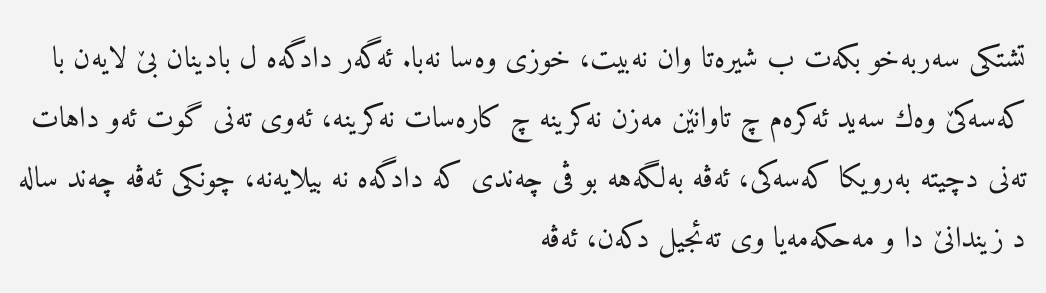تشتكی‌ سه‌ربه‌خو بكه‌ت ب شیره‌تا وان نه‌بیت، خوزی‌ وه‌سا نه‌با. ئه‌گه‌ر دادگه‌ه ل بادینان بێ‌ لایه‌ن با كه‌سه‌كێ‌ وه‌ك سه‌ید ئه‌كره‌م چ تاوانێن مه‌زن نه‌كرینه‌ چ كاره‌سات نه‌كرینه‌، ئه‌وی‌ ته‌نی‌ گوت ئه‌و داهات ته‌نی‌ دچیته‌ به‌رویكا كه‌سه‌كی‌، ئه‌ڤه‌ به‌لگه‌هه‌ بو ڤی‌ چه‌ندی‌ كه‌ دادگه‌ه نه‌ بیلایه‌نه‌، چونكی‌ ئه‌ڤه‌ چه‌ند ساله‌ د زیندانێ‌ دا و مه‌حكه‌مه‌یا وی‌ ته‌ئجیل دكه‌ن، ئه‌ڤه‌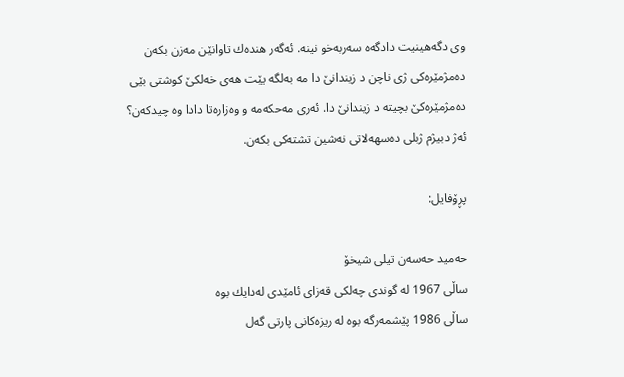وی‌ دگه‌هینیت دادگه‌ه سه‌ربه‌خو نینه‌. ئه‌گه‌ر هنده‌ك تاوانێن مه‌زن بكه‌ن ده‌مژمێره‌كی‌ ژی‌ ناچن د زیندانێ‌ دا مه‌ به‌لگه‌ یێت هه‌ی‌ خه‌لكێ‌ كوشتی‌ بێی‌ ده‌مژمێره‌كێ‌ بچیته‌ د زیندانێ‌ دا. ئه‌ری‌ مه‌حكه‌مه‌ و وه‌زاره‌تا دادا وه‌ چیدكه‌ن؟ ئه‌ژ دبیژم ژبلی‌ ده‌سهه‌لاتی‌ نه‌شین تشته‌كی‌ بكه‌ن.

پڕۆفایل:

حه‌مید حه‌سه‌ن تیلی‌ شیخۆ
ساڵی‌ 1967 له‌ گوندی‌ چه‌لكی‌ قه‌زای‌ ئامێدی‌ له‌دایك بوه‌
ساڵی‌ 1986 پێشمه‌رگه‌ بوه‌ له‌ ریزه‌كانی‌ پارتی‌ گه‌ل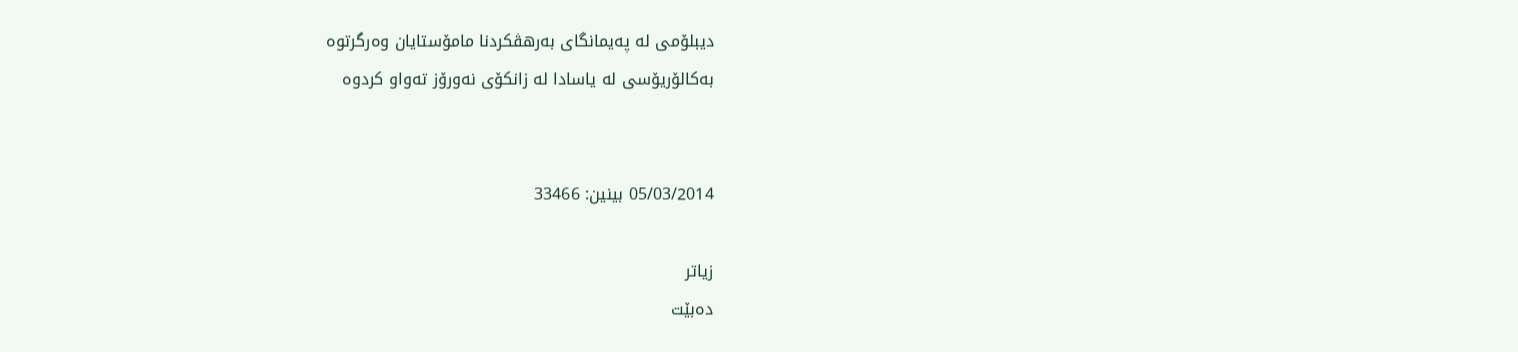دیبلۆمی‌ له‌ په‌یمانگای‌ به‌رهڤكردنا مامۆستایان وه‌رگرتوه‌
به‌كالۆریۆسی‌ له‌ یاسادا له‌ زانكۆی‌ نه‌ورۆز ته‌واو كردوه‌


05/03/2014 بینین: 33466

زیاتر
دەبێت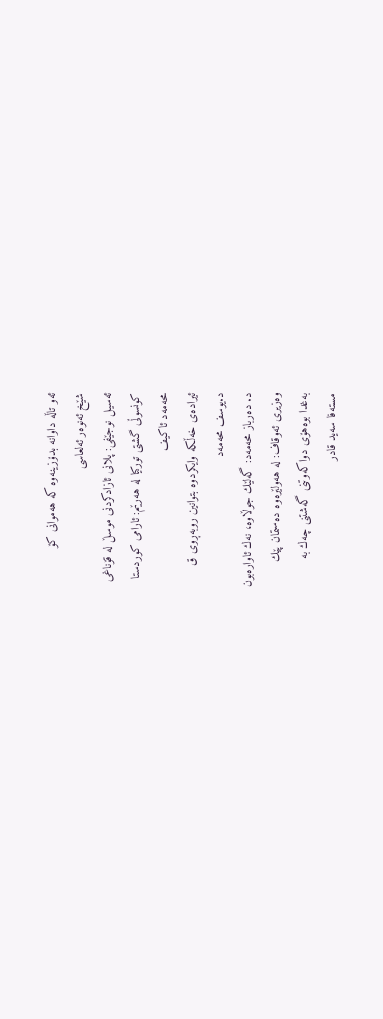ئەو تاڵە داوانە بدۆزینەوە کە هەموانی کۆ
شێخ ئه‌نوه‌ر ئه‌لعاسی‌
ئەسیل نوجێفی: پلانی ئازادکردنی موسڵ لە قۆناغی
کونسوڵی گشتی تورکیا لە هەرێم: ئارامی‌ كوردستا
محەمەد ئاکیف‌
ئیراده‌ی‌ خه‌ڵكە وایكردوه‌ بتوانین روبه‌ڕوی ق
د.یوسف محەمەد‌
د. دەرباز محەمەد: گەلێك جوڵاوە، نەك ئاوارەبون
وه‌زیری‌ ئه‌وقاف: له‌ هه‌ولێرەوە ده‌ستمان پێك
به‌غدا بوه‌هۆی‌ دواكه‌وتنی‌ گه‌شتنی‌ چه‌ك به‌
مسته‌فا سه‌ید قادر‌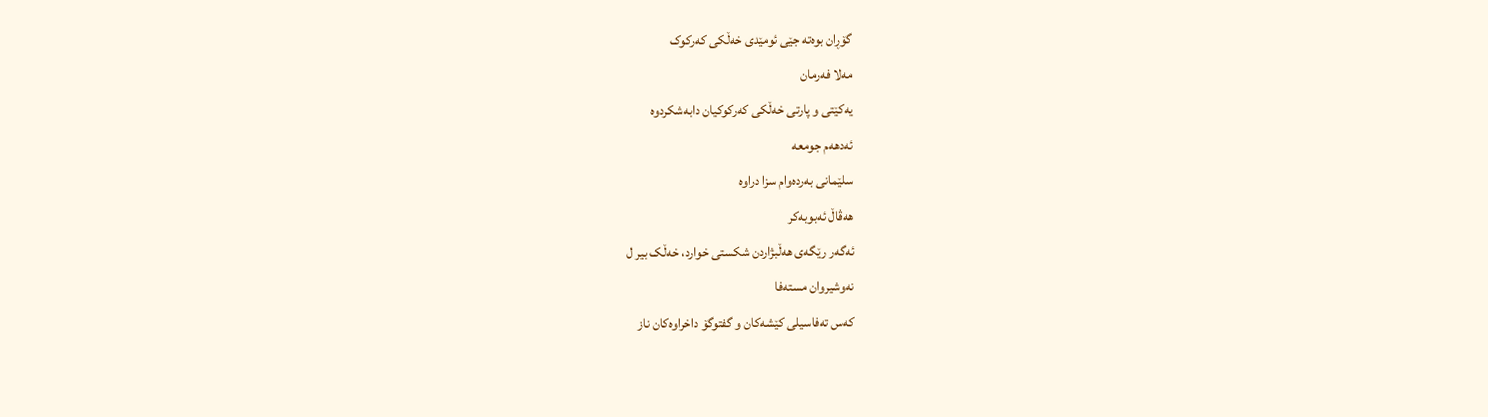گۆڕان بوەتە جێی ئومێدی خەڵکی کەرکوک
مه‌لا فه‌رمان‌
یەکێتی و پارتی خەڵکی کەرکوکیان دابەشکردوە
ئه‌دهه‌م جومعه‌‌
سلێمانی به‌رده‌وام سزا دراوه‌
هه‌ڤاڵ ئه‌بوبه‌كر‌
ئەگەر رێگەی هەڵبژاردن شکستی خوارد، خەڵک بیر ل
نەوشیروان مستەفا‌
كەس تەفاسیلی كێشەكان و گفتوگۆ داخراوەكان ناز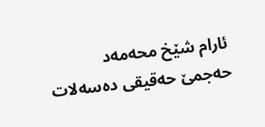ئارام شێخ محەمەد‌
حه‌جمێ‌ حه‌قیقی‌ ده‌سه‌لات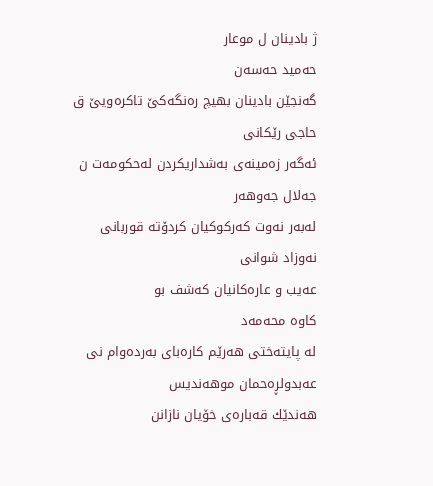ژ بادینان ل موعار
حه‌مید حه‌سه‌ن‌
گه‌نجێن بادینان بهیچ ره‌نگه‌كێ‌ تاكره‌ویێ‌ ق
حاجی‌ رێكانی‌‌
ئه‌گه‌ر زه‌مینه‌ی‌ به‌شداریكردن له‌حكومه‌ت ن
جه‌لال جه‌وهه‌ر‌
له‌به‌ر نه‌وت كه‌ركوكیان كردۆته‌ قوربانی‌
نه‌وزاد شوانی‌‌
عه‌یب ‌و عاره‌كانیان كه‌شف بو
كاوه‌ محه‌مه‌د‌
له‌ پایته‌ختی‌ هه‌رێم كاره‌بای‌ به‌رده‌وام نی
عه‌بدولڕه‌حمان موهەندیس‌
هه‌ندێك قه‌باره‌ی‌ خۆیان نازانن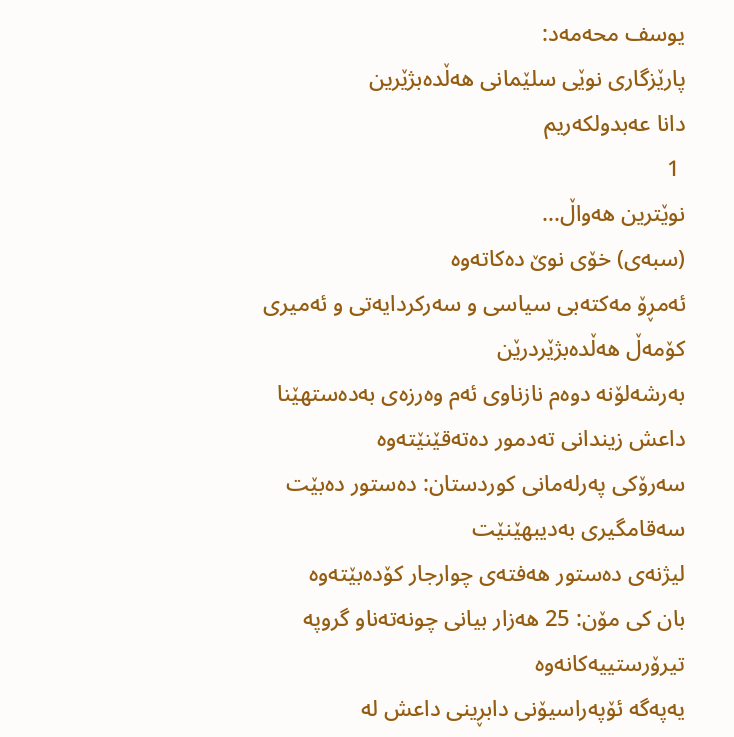یوسف محه‌مه‌د:
پارێزگاری‌ نوێی‌ سلێمانی‌ هه‌ڵده‌بژێرین
دانا عەبدولکەریم‌
 1
نوێترین هه‌واڵ...
(سبەى) خۆى نوێ دەکاتەوە
ئه‌مڕۆ مه‌كته‌بی‌ سیاسی‌ و سه‌ركردایه‌تی‌ و ئه‌میری‌ كۆمه‌ڵ هەڵدەبژێردرێن
به‌رشه‌لۆنه‌ دوه‌م نازناوی ئه‌م وه‌رزه‌ی به‌ده‌ستهێنا
داعش زیندانی تەدمور دەتەقێنێتەوە
سەرۆكی پەرلەمانی كوردستان: دەستور دەبێت سەقامگیری بەدیبهێنێت
لیژنەی دەستور هەفتەی چوارجار كۆدەبێتەوە
بان كی مۆن: 25 هەزار بیانی چونەتەناو گروپە تیرۆرستییەكانەوە
یەپەگە ئۆپەراسیۆنی دابڕینی داعش لە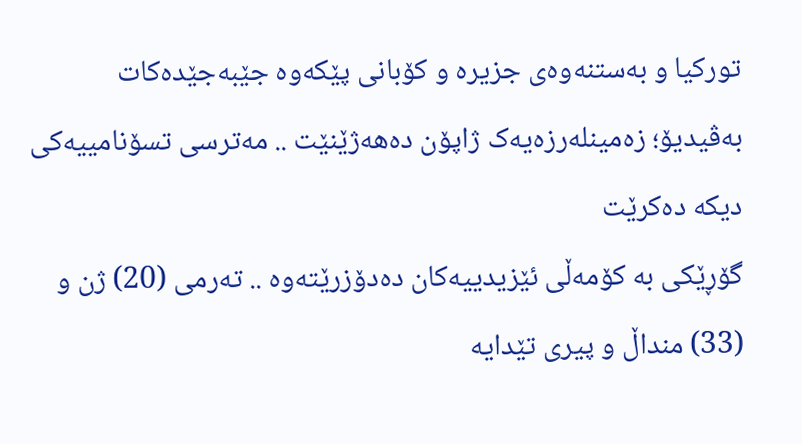تورکیا و بەستنەوەی جزیرە و کۆبانی پێکەوە جێبەجێدەکات
بەڤیدیۆ؛ زەمینلەرزەیەک ژاپۆن دەهەژێنێت .. مەترسی تسۆنامییەکی دیکە دەکرێت
گۆڕێکی بە کۆمەڵی ئێزیدییەکان دەدۆزرێتەوە .. تەرمی (20) ژن و (33) منداڵ و پیری تێدایە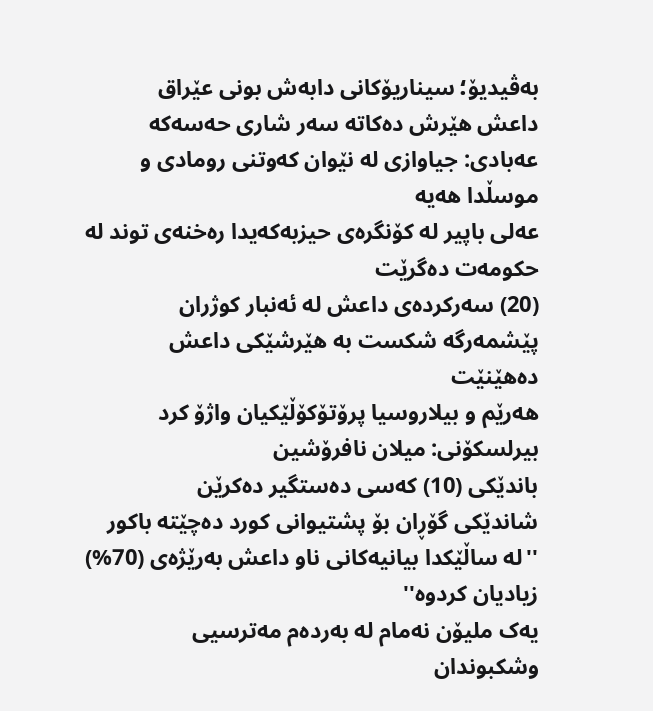بەڤیدیۆ؛ سیناریۆکانی دابەش بونی عێراق
داعش هێرش دەکاتە سەر شاری حەسەکە
عه‌بادی: جیاوازی له‌ نێوان کەوتنی رومادی و موسڵدا هه‌یه‌
عەلی باپیر لە کۆنگرەی حیزبەکەیدا رەخنەی توند لە حکومەت دەگرێت
(20) سه‌ركرده‌ی داعش لە ئەنبار کوژران
پێشمەرگە شكست بە هێرشێكی داعش دەهێنێت
هەرێم و بیلاروسیا پرۆتۆکۆڵێکیان واژۆ کرد
بیرلسكۆنی: میلان نافرۆشین
باندێکی (10) کەسى دەستگیر دەکرێن
شاندێکى گۆڕان بۆ پشتیوانی کورد دەچێتە باکور
''لە ساڵێکدا بیانیه‌كانی ناو داعش بەرێژەى (70%) زیادیان کردوە''
یەک ملیۆن نەمام لە بەردەم مەترسیی وشکبوندان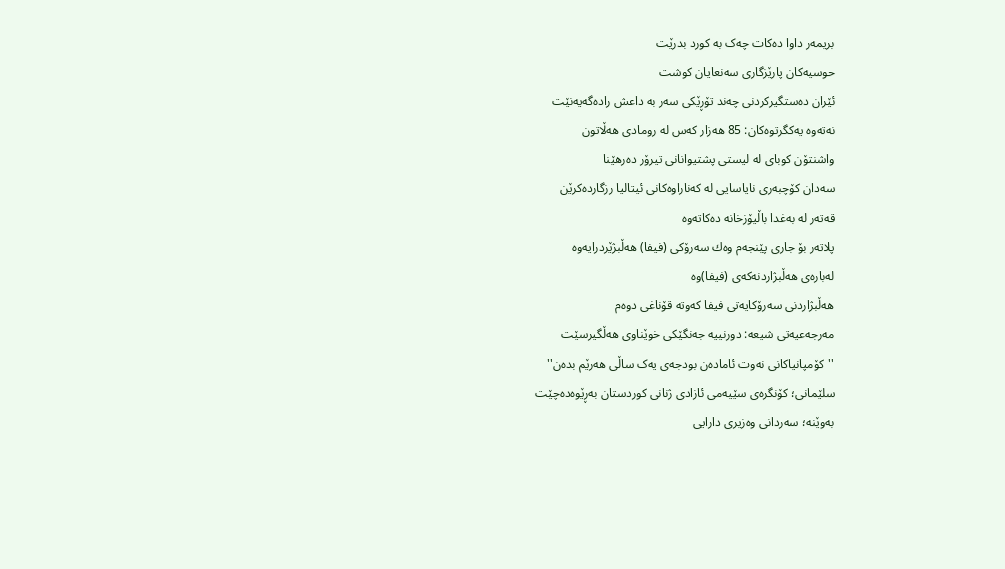بریمه‌ر داوا دەکات چەک بە کورد بدرێت
حوسیەکان پارێزگارى سەنعایان کوشت
ئێران دەستگیرکردنى چه‌ند تۆڕێكی‌ سه‌ر به‌ داعش رادەگەیەنێت
نەتەوە یەكگرتوەكان: 85 هەزار كەس لە رومادی هەڵاتون
واشنتۆن كوبای لە لیستی پشتیوانانی تیرۆر دەرهێنا
سەدان كۆچبەری نایاسایی لە كەناراوەكانی ئیتالیا رزگاردەكرێن
قەتەر لە بەغدا باڵیۆزخانە دەكاتەوە
پلاتەر بۆ جاری پێنجەم وەك سەرۆكی (فیفا) هەڵبژێردرایەوە
لەبارەی هەڵبژاردنەكەی (فیفا)وە
هەڵبژاردنی سەرۆكایەتی فیفا كەوتە قۆناغی دوەم
مەرجەعیەتی شیعە: دورنییە جەنگێكی خوێناوی هەڵگیرسێت
''کۆمپانیاکانی نەوت ئامادەن بودجەی یەک ساڵی هەرێم بدەن''
سلێمانی؛ كۆنگرەی سێیەمی ئازادی ژنانی كوردستان بەڕێوەدەچێت
بەوێنە؛ سەردانی وەزیری دارایی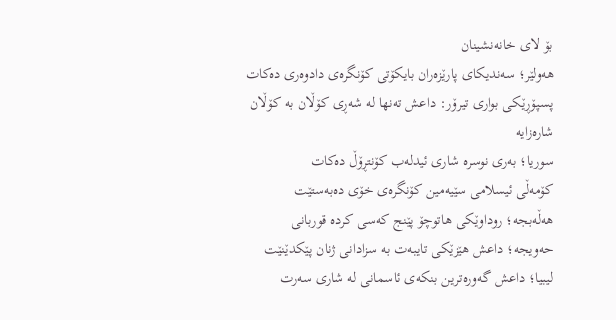بۆ لای خانەنشینان
هەولێر؛ سەندیكای پارێزەران بایكۆتی كۆنگرەی دادوەری دەكات
پسپۆڕێكی بواری تیرۆر: داعش تەنها لە شەڕی كۆڵان بە كۆڵان شارەزایە
سوریا؛ بەری نوسرە شاری ئیدلەب كۆنتڕۆڵ دەكات
كۆمەڵی ئیسلامی سێیەمین كۆنگرەی خۆی دەبەستێت
هەڵەبجە؛ روداوێکی هاتوچۆ پێنج کەسی کردە قوربانی
حەویجە؛ داعش هێزێكی تایبەت بە سزادانی ژنان پێكدێنێت
لیبیا؛ داعش گەورەترین بنكەی ئاسمانی لە شاری سەرت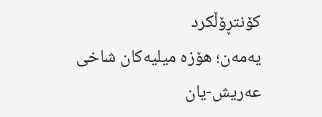کۆنتڕۆڵکرد
یەمەن؛ هۆزە میلیەكان شاخی عەریش-یان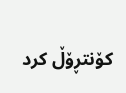كۆنتڕۆڵ كرد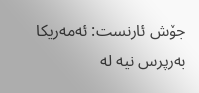جۆش ئارنست: ئەمەریكا بەرپرس نیە لە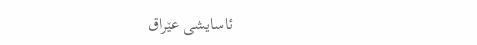ئاسایشی عێراق